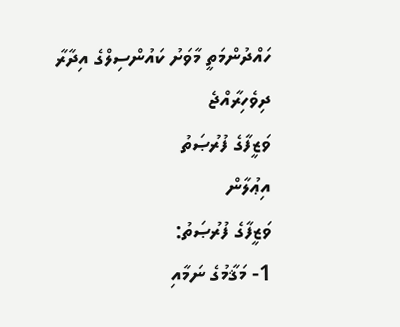ހައްދުންމަތީ މާވަށު ކައުންސިލްގެ އިދާރާ
ދިވެހިރާއްޖެ
ވަޒީފާގެ ފުރުޞަތު
އިޢުލާން
ވަޒީފާގެ ފުރުޞަތު:
1- މަޤާމުގެ ނަމާއި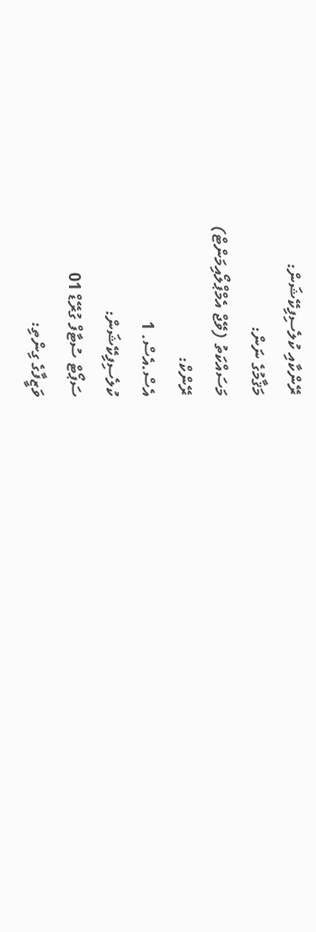ރޭންކާއި ކުލެސިފިކޭޝަން:
މަޤާމުގެ ނަން:
މަސައްކަތު (ވޭޖް އެމްޕްލޯއިމަންޓް)
ރޭންކް:
އެސް.އެސް. 1
ކުލެސިފިކޭޝަން:
ސަޕޯޓް ސުޓާފް ގުރޭޑް 01
ވަޒީފާގެ ގިންތި: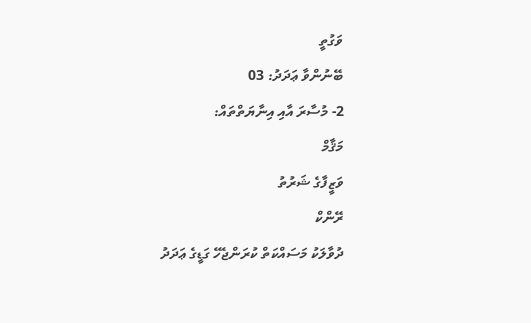ވަގުތީ
ބޭނުންވާ ޢަދަދު: 03
2- މުސާރަ އާއި އިނާޔަތްތައް:
މަޤާމް
ވަޒީފާގެ ޝަރުތު
ރޭންކް
ދުވާލަކު މަސައްކަތް ކުރަންޖެހޭ ގަޑީގެ ޢަދަދު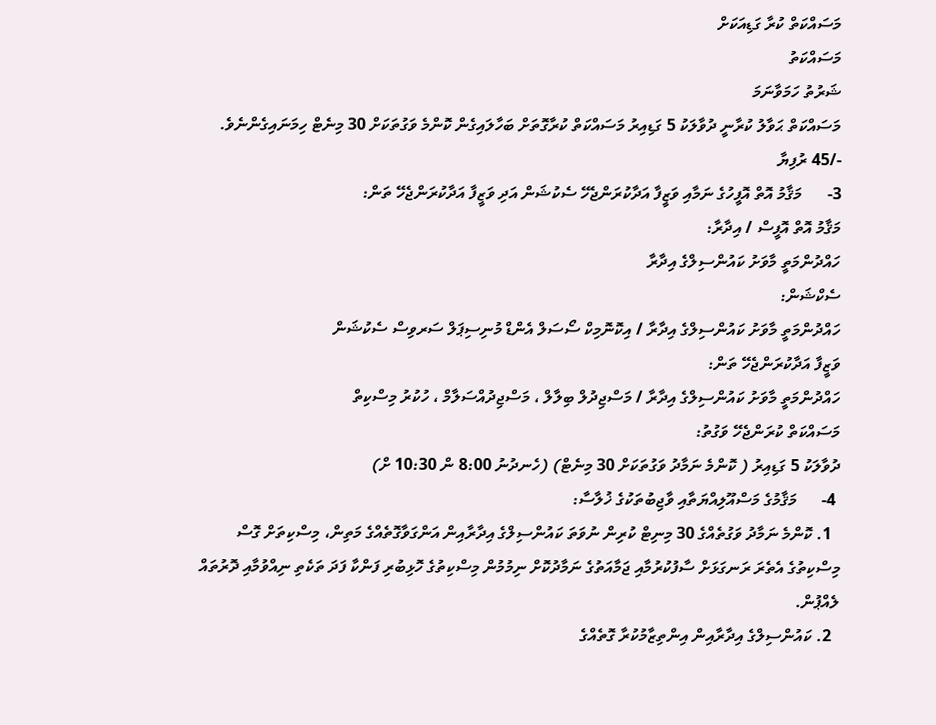މަސައްކަތް ކުރާ ގަޑިއަކަށް
މަސައްކަތު
ޝަރުތު ހަމަވާނަމަ
މަސައްކަތް ޙަވާލު ކުރާނީ ދުވާލަކު 5 ގަޑިއިރު މަސައްކަތް ކުރާގޮތަށް ބަހާލައިގެން ކޮންމެ ވަގުތަކަށް 30 މިނެޓް ހިމަނައިގެންނެވެ.
-/45 ރުފިޔާ
3-      މަޤާމު އޮތް އޮފީހުގެ ނަމާއި ވަޒީފާ އަދާކުރަންޖެހޭ ސެކުޝަން އަދި ވަޒީފާ އަދާކުރަންޖެހޭ ތަން:
މަޤާމު އޮތް އޮފީސް / އިދާރާ:
ހައްދުންމަތީ މާވަށު ކައުންސިލްގެ އިދާރާ
ސެކްޝަން:
ހައްދުންމަތީ މާވަށު ކައުންސިލްގެ އިދާރާ / އިކޮނޮމިކް ސޯސަލް އެންޑް މުނިސިޕަލް ސަރވިސް ސެކުޝަން
ވަޒީފާ އަދާކުރަންޖެހޭ ތަން:
ހައްދުންމަތީ މާވަށު ކައުންސިލްގެ އިދާރާ / މަސްޖިދުލް ބިލާލް ، މަސްޖިދުއްސަލާމް ، ހުކުރު މިސްކިތް
މަސައްކަތް ކުރަންޖެހޭ ވަގުތު:
ދުވާލަކު 5 ގަޑިއިރު ( ކޮންމެ ނަމާދު ވަގުތަކަށް 30 މިނެޓް) (ހެނދުނު 8:00 ން 10:30 ށް)
 4-      މަޤާމުގެ މަސްއޫލިއްޔަތާއި ވާޖިބުތަކުގެ ޚުލާސާ:
  1. ކޮންމެ ނަމާދު ވަގުތެއްގެ 30 މިނިޓް ކުރިން ނުވަތަ ކައުންސިލްގެ އިދާރާއިން އަންގަވާގޮތެއްގެ މަތިން، މިސްކިތަށް ގޮސް މިސްކިތުގެ އެތެރަ ރަނގަޅަށް ސާފުކުރުމާއި ޖަމާއަތުގެ ނަމާދުކޮށް ނިމުމުން މިސްކިތުގެ ހޮޅިބުރި ފަންކާ ފަދަ ތަކެތި ނިއްވުމާއި ދޮރުތައް ލެއްޕުން.
  2. ކައުންސިލްގެ އިދާރާއިން އިންތިޒާމުކުރާ ގޮތެއްގެ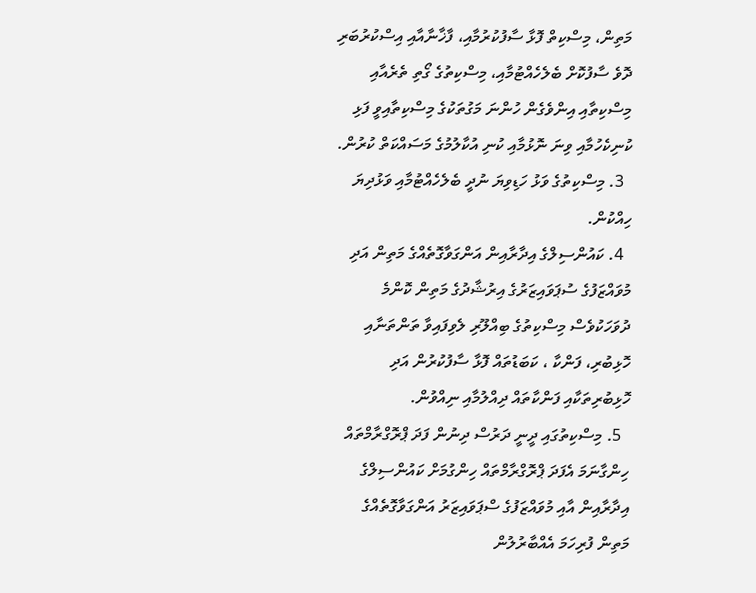މަތިން، މިސްކިތް ފޮޅާ ސާފުކުރުމާއި، ފާޚާނާއާއި އިސްކުރުބަރި ދޮވެ ސާފުކޮށް ބެލެހެއްޓުމާއި، މިސްކިތުގެ ގޯތި ތެރެއާއި މިސްކިތާއި އިންވެގެން ހުންނަ މަގުތަކުގެ މިސްކިތާއިވީ ފަޅި ކުނިކެހުމާއި ވިނަ ނޮޅުމާއި ކުނި އުކާލުމުގެ މަސައްކަތް ކުރުން.
  3. މިސްކިތުގެ ވަޅު ހަޑިވިޔަ ނުދީ ބެލެހެއްޓުމާއި ވަޅުދިޔަ ހިއްކުން.
  4. ކައުންސިލްގެ އިދާރާއިން އަންގަވާގޮތެއްގެ މަތިން އަދި މުވައްޒަފުގެ ސުޕަވައިޒަރުގެ އިރުޝާދުގެ މަތިން ކޮންމެ ދުވަހަކުވެސް މިސްކިތުގެ ބިއްލޫރި ލެވިފައިވާ ތަންތަނާއި ހޮޅިބުރި، ފަންކާ ، ކަބަޑުތައް ފޮޅާ ސާފުކުރުން އަދި ހޮޅިބުރިތަކާއި ފަންކާތައް ދިއްލުމާއި ނިއްވުން.
  5. މިސްކިތުގައި ދީނީ ދަރުސް ދިނުން ފަދަ ޕްރޮގްރާމްތައް ހިންގާނަމަ އެފަދަ ޕްރޮގްރާމްތައް ހިންގުމަށް ކައުންސިލްގެ އިދާރާއިން އާއި މުވައްޒަފުގެ ސްޕަވައިޒަރު އަންގަވާގޮތެއްގެ މަތިން ފުރިހަމަ އެއްބާރުލުން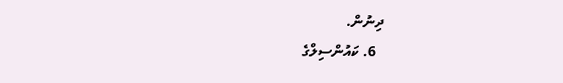ދިނުން.
  6. ކައުންސިލްގެ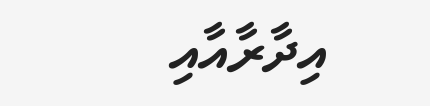އިދާރާއާއި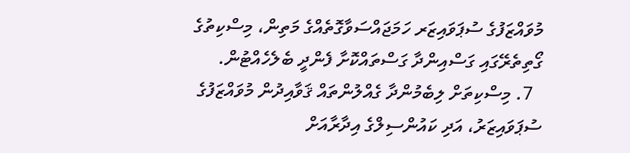މުވައްޒަފުގެ ސުޕަވައިޒަރ ހަމަޖައްސަވާގޮތެއްގެ މަތިން، މިސްކިތުގެ ގޯތިތެރޭގައި ގަސްއިންދާ ގަސްތައްކޮށާ ފެންދީ ބެލެހެއްޓުން.
  7. މިސްކިތަށް ލިބެމުންދާ ގެއްލުންތައް ޤަވާއިދުން މުވައްޒަފުގެ ސުޕަވައިޒަރު، އަދި ކައުންސިލްގެ އިދާރާއަށް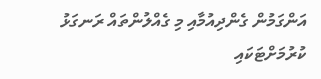އަންގަމުން ގެންދިއުމާއި މި ގެއްލުންތައް ރަނގަޅު ކުރުމަށްޓަކައި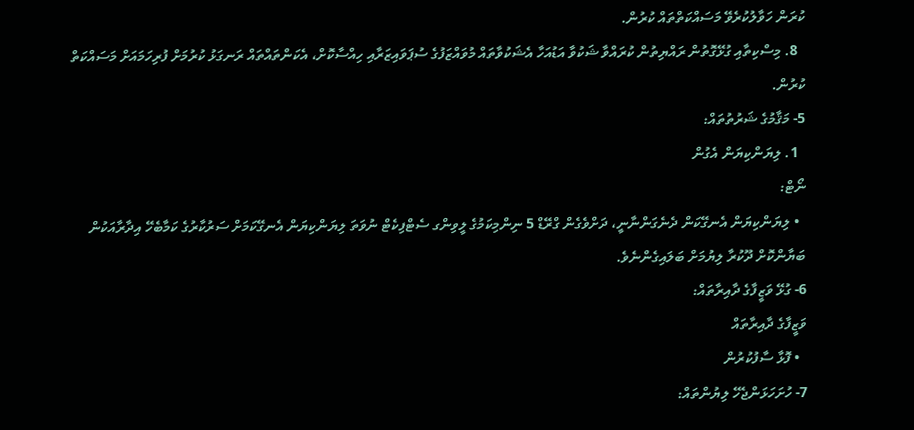ކުރަން ހަވާލުކުރެވޭ މަސައްކަތްތައް ކުރުން.
  8. މިސްކިތާއި ގުޅޭގޮތުން ރައްޔިތުން ކުރައްވާ ޝަކުވާ އަޑުއަހާ އެޝަކުވާތައް މުވައްޒަފުގެ ސުޕަވައިޒަރާއި ހިއްސާކޮށް، އެކަންތައްތައް ރަނގަޅު ކުރުމަށް ފުރިހަމައަށް މަސައްކަތް ކުރުން.
5- މަޤާމުގެ ޝަރުތުތައް:
  1. ލިޔަންކިޔަން އެގުން
ނޯޓް:
  • ލިޔަންކިޔަން އެނގޭކަން ދެނެގަންނާނީ، ދަށްވެގެން ގްރޭޑް 5 ނިންމިކަމުގެ ލީވިންގ ސެޓްފިކެޓް ނުވަތަ ލިޔަންކިޔަން އެނގޭކަމަށް ސަރުކާރުގެ ކަމާބެހޭ އިދާރާއަކުން ބަޔާންކޮށް ދޫކުރާ ލިޔުމަށް ބަލައިގެންނެވެ.
6- ގުޅޭ ވަޒީފާގެ ދާއިރާތައް:
ވަޒީފާގެ ދާއިރާތައް
  • ފޮޅާ ސާފުކުރުން
7- ހުށަހަޅަންޖެހޭ ލިޔުންތައް: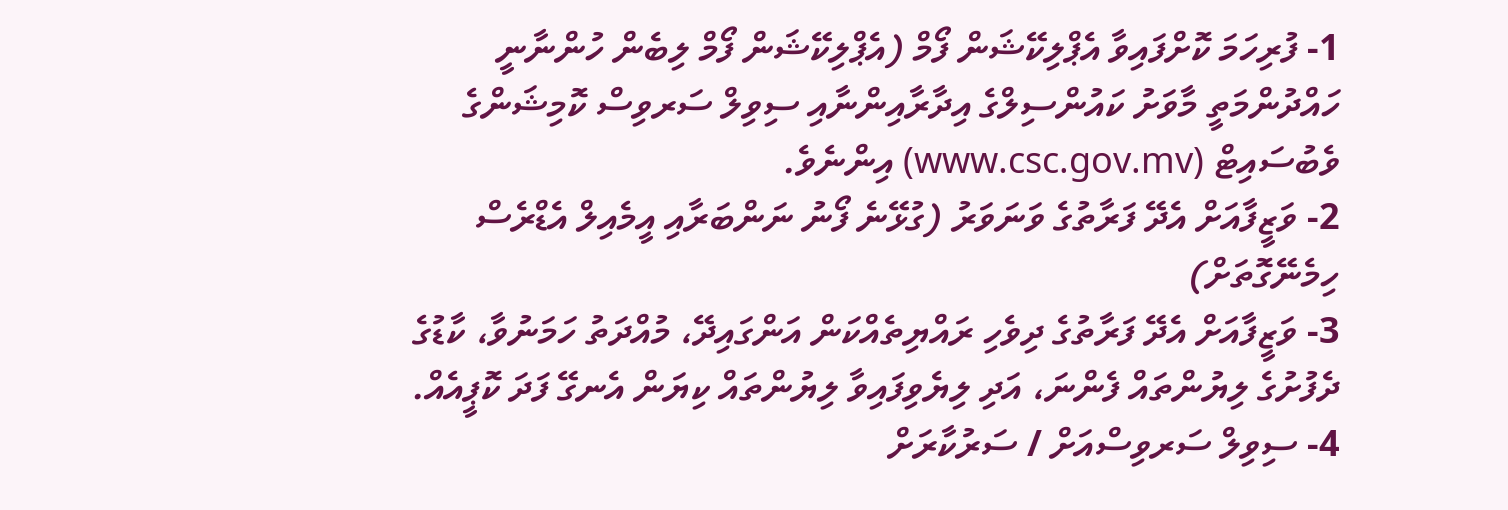1- ފުރިހަމަ ކޮށްފައިވާ އެޕްލިކޭޝަން ފޯމް (އެޕްލިކޭޝަން ފޯމް ލިބެން ހުންނާނީ ހައްދުންމަތީ މާވަށު ކައުންސިލްގެ އިދާރާއިންނާއި ސިވިލް ސަރވިސް ކޮމިޝަންގެ ވެބުސައިޓް (www.csc.gov.mv) އިންނެވެ.
2- ވަޒީފާއަށް އެދޭ ފަރާތުގެ ވަނަވަރު (ގުޅޭނެ ފޯނު ނަންބަރާއި އީމެއިލް އެޑްރެސް ހިމެނޭގޮތަށް)
3- ވަޒީފާއަށް އެދޭ ފަރާތުގެ ދިވެހި ރައްޔިތެއްކަން އަންގައިދޭ، މުއްދަތު ހަމަނުވާ، ކާޑުގެ ދެފުށުގެ ލިޔުންތައް ފެންނަ، އަދި ލިޔެވިފައިވާ ލިޔުންތައް ކިޔަން އެނގޭ ފަދަ ކޮޕީއެއް.
4- ސިވިލް ސަރވިސްއަށް / ސަރުކާރަށް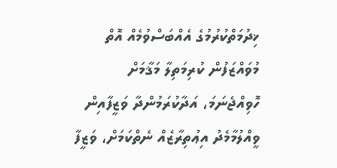ޚިދުމަތްކުރުމުގެ އެއްބަސްވުމެއް އޮތް މުވައްޒަފުން ކުރިމަތިލާ މަޤާމަށް ހޮވިއްޖެނަމަ، އަދާކުރަމުންދާ ވަޒީފާއިން ވީއްލުމާމެދު އިޢުތިރާޒެއް ނެތްކަމަށް، ވަޒީފާ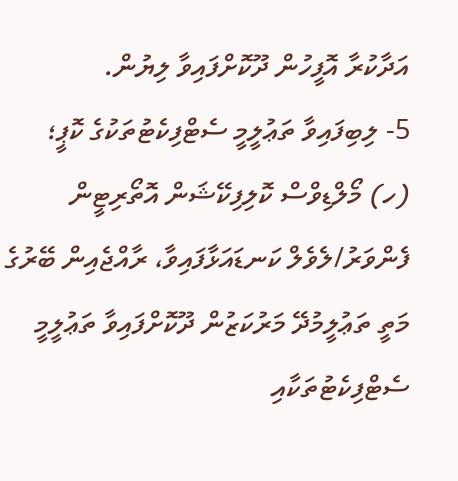އަދާކުރާ އޮފީހުން ދޫކޮށްފައިވާ ލިޔުން.
5- ލިބިފައިވާ ތަޢުލީމީ ސެޓްފިކެޓުތަކުގެ ކޮޕީ؛
(ހ) މޯލްޑިވްސް ކޮލިފިކޭޝަން އޮތޯރިޓީން ފެންވަރު/ލެވެލް ކަނޑައަޅާފައިވާ، ރާއްޖެއިން ބޭރުގެ މަތީ ތަޢުލީމުދޭ މަރުކަޒުން ދޫކޮށްފައިވާ ތަޢުލީމީ ސެޓްފިކެޓުތަކާއި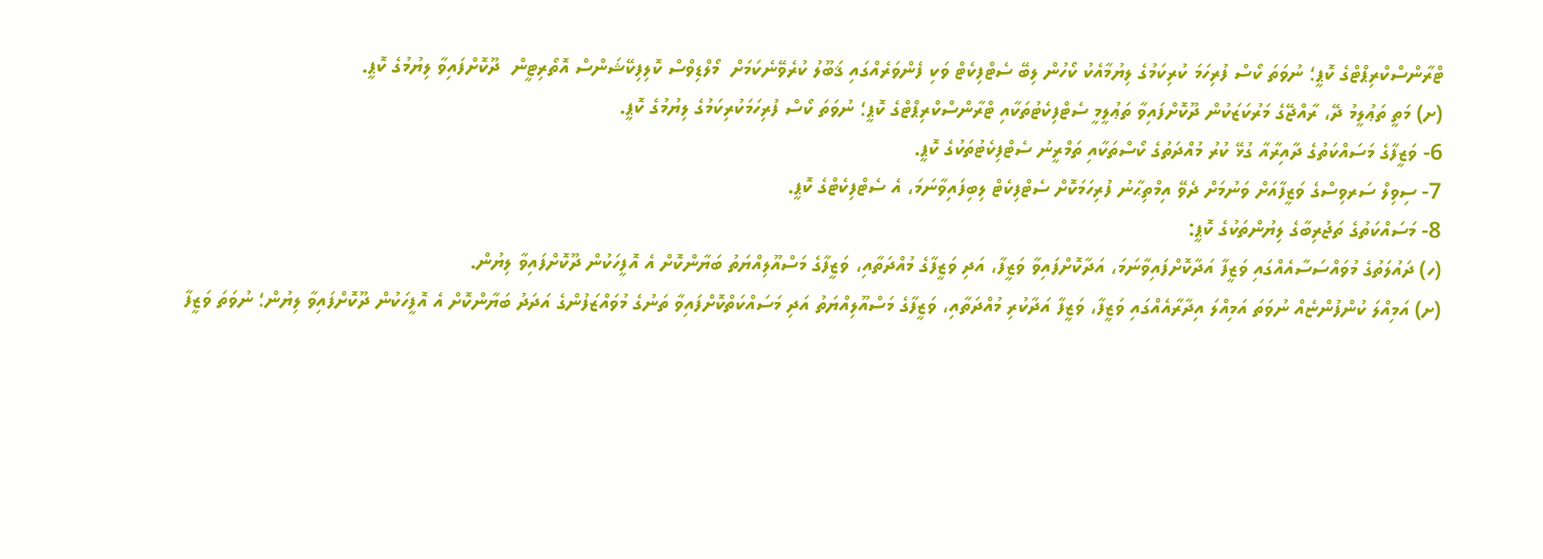ޓްރާންސްކްރިޕްޓްގެ ކޮޕީ؛ ނުވަތަ ކޯސް ފުރިހަމަ ކުރިކަމުގެ ލިޔުމާއެކު ކޯހުން ލިބޭ ސެޓްފިކެޓް ވަކި ފެންވަރެއްގައި ޤަބޫލު ކުރެވޭނެކަމަށް  މޯލްޑިވްސް ކޮލިފިކޭޝަންސް އޮތޯރިޓީން  ދޫކޮށްފައިވާ ލިޔުމުގެ ކޮޕީ.
(ށ) މަތީ ތަޢުލީމު ދޭ، ރާއްޖޭގެ މަރުކަޒަކުން ދޫކޮށްފައިވާ ތަޢުލީމީ ސެޓްފިކެޓުތަކާއި ޓްރާންސްކްރިޕްޓްގެ ކޮޕީ؛ ނުވަތަ ކޯސް ފުރިހަމަކުރިކަމުގެ ލިޔުމުގެ ކޮޕީ.
6- ވަޒީފާގެ މަސައްކަތުގެ ދާއިރާއާ ގުޅޭ ކުރު މުއްދަތުގެ ކޯސްތަކާއި ތަމްރީނު ސެޓްފިކެޓުތަކުގެ ކޮޕީ.
7- ސިވިލް ސަރވިސްގެ ވަޒީފާއަށް ވަނުމަށް ދެވޭ އިމްތިޙާނު ފުރިހަމަކޮށް ސެޓްފިކެޓް ލިބިފައިވާނަމަ، އެ ސެޓްފިކެޓްގެ ކޮޕީ.
8- މަސައްކަތުގެ ތަޖުރިބާގެ ލިޔުންތަކުގެ ކޮޕީ:
(ހ) ދައުލަތުގެ މުވައްސަސާއެއްގައި ވަޒީފާ އަދާކޮށްފައިވާނަމަ، އަދާކޮށްފައިވާ ވަޒީފާ، އަދި ވަޒީފާގެ މުއްދަތާއި، ވަޒީފާގެ މަސްއޫލިއްޔަތު ބަޔާންކޮށް އެ އޮފީހަކުން ދޫކޮށްފައިވާ ލިޔުން.
(ށ) އަމިއްލަ ކުންފުންޏެއް ނުވަތަ އަމިއްލަ އިދާރާއެއްގައި ވަޒީފާ، ވަޒީފާ އަދާކުރި މުއްދަތާއި، ވަޒީފާގެ މަސްއޫލިއްޔަތު އަދި މަސައްކަތްކޮށްފައިވާ ތަނުގެ މުވައްޒަފުންގެ އަދަދު ބަޔާންކޮށް އެ އޮފީހަކުން ދޫކޮށްފައިވާ ލިޔުން؛ ނުވަތަ ވަޒީފާ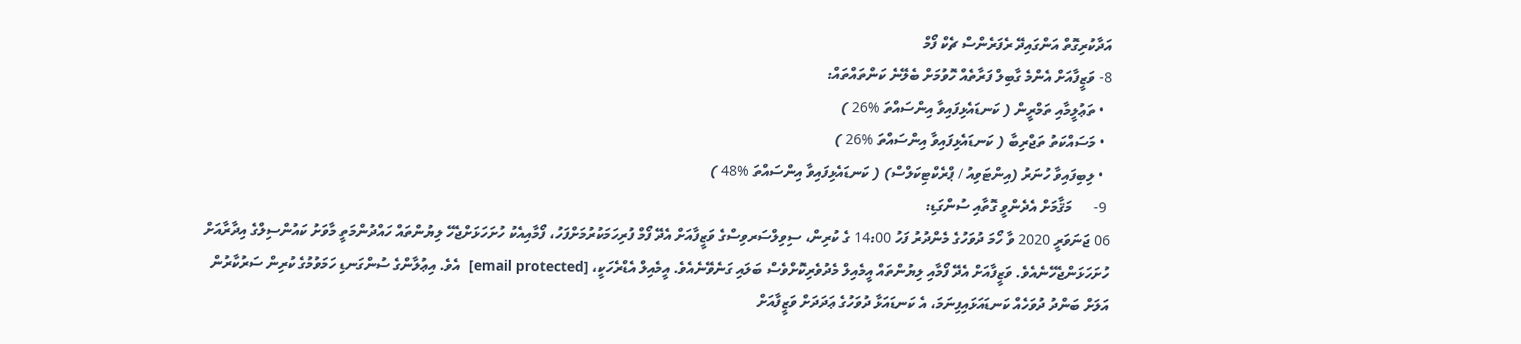އަދާކުރިގޮތް އަންގައިދޭ ރެފަރެންސް ޗެކް ފޯމް
8- ވަޒީފާއަށް އެންމެ ގާބިލް ފަރާތެއް ހޮވުމަށް ބެލޭނެ ކަންތައްތައް:
  • ތަޢުލީމާއި ތަމްރީން ( ކަނޑައެޅިފައިވާ އިންސައްތަ %26 )
  • މަސައްކަތު ތަޖްރިބާ ( ކަނޑައެޅިފައިވާ އިންސައްތަ %26 )
  • ލިބިފައިވާ ހުނަރު (އިންޓަވިއު / ޕްރެކްޓިކަލްސް) ( ކަނޑައެޅިފައިވާ އިންސައްތަ %48 )
 9-      މަޤާމަށް އެދެންވީ ގޮތާއި ސުންގަޑި:
06 ޖަނަވަރީ 2020 ވާ ހޯމަ ދުވަހުގެ މެންދުރު ފަހު 14:00 ގެ ކުރިން، ސިވިލްސަރވިސްގެ ވަޒީފާއަށް އެދޭ ފޯމް ފުރިހަމަކުރުމަށްފަހު، ފޯމާއިއެކު ހުށަހަޅަށްޖެހޭ ލިޔުންތައް ހައްދުންމަތީ މާވަށު ކައުންސިލްގެ އިދާރާއަށް ހުށަހަޅަންޖެހޭނެއެވެ. ވަޒީފާއަށް އެދޭ ފޯމާއި ލިޔުންތައް އީމެއިލް މެދުވެރިކޮށްވެސް ބަލައި ގަނެވޭނެއެވެ. އީމެއިލް އެޑްރެހަކީ، [email protected]  އެވެ. އިޢުލާންގެ ސުންގަނޑި ހަމަވުމުގެ ކުރިން ސަރުކާރުން އަލަށް ބަންދު ދުވަހެއް ކަނޑައަޅައިފިނަމަ، އެ ކަނޑައަޅާ ދުވަހުގެ ޢަދަދަށް ވަޒީފާއަށް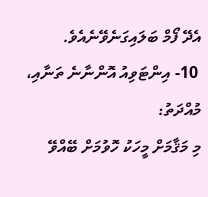އެދޭ ފޯމް ބަލައިގަނެވޭނެއެވެ.
 10- އިންޓަވިއު އޮންނާނެ ތަނާއި، މުއްދަތު:
މި މަޤާމަށް މީހަކު ހޮވުމަށް ބޭއްވޭ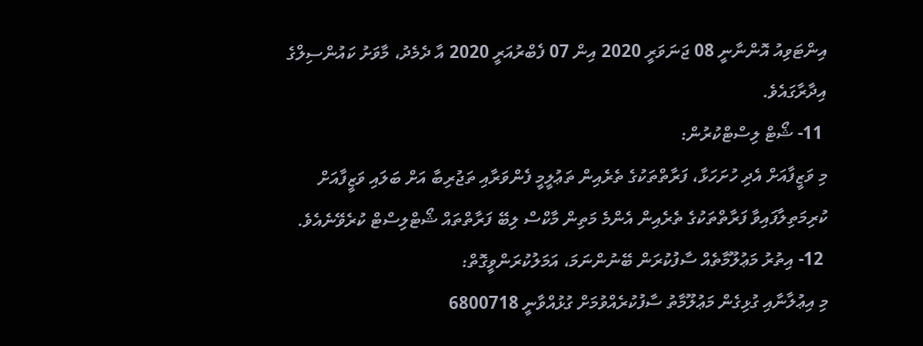އިންޓަވިއު އޮންނާނީ 08 ޖަނަވަރީ 2020 އިން 07 ފެބްރުއަރީ 2020 އާ ދެމެދު، މާވަށު ކައުންސިލްގެ އިދާރާގައެވެ.
 11- ޝޯޓް ލިސްޓްކުރުން:
މި ވަޒީފާއަށް އެދި ހުށަހަޅާ، ފަރާތްތަކުގެ ތެރެއިން ތަޢުލީމީ ފެންވަރާއި ތަޖުރިބާ އަށް ބަލައި ވަޒީފާއަށް ކުރިމަތިލާފައިވާ ފަރާތްތަކުގެ ތެރެއިން އެންމެ މަތިން މާކްސް ލިބޭ ފަރާތްތައް ޝޯޓްލިސްޓް ކުރެވޭނެއެވެ.
 12- އިތުރު މަޢުލޫމާތެއް ސާފުކުރަން ބޭނުންނަމަ، އަމަލުކުރަންވީގޮތް:
މި އިޢުލާނާއި ގުޅިގެން މަޢުލޫމާތު ސާފުކުރެއްވުމަށް ގުޅުއްވާނީ 6800718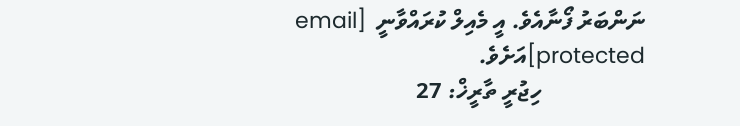ނަންބަރު ފޯނާއެވެ. އީ މެއިލް ކުރައްވާނީ  [email protected]އަށެވެ.
                  ހިޖުރީ ތާރީޚް: 27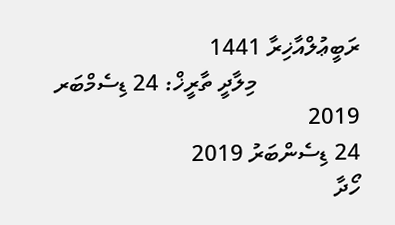ރަބީޢުލްއާޚިރާ 1441
                  މިލާދީ ތާރީޚް: 24 ޑިސެމްބަރ 2019
24 ޑިސެންބަރު 2019
ހޯދާ